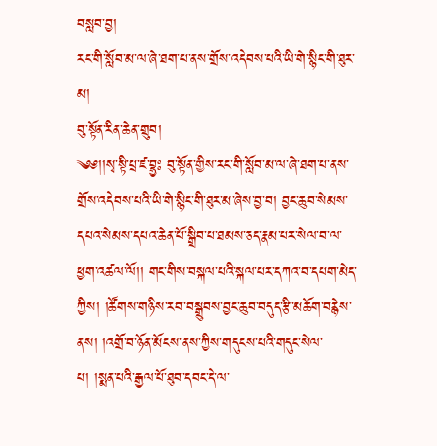བསླབ་བྱ།
རང་གི་སློབ་མ་ལ་ཞེ་ཐག་པ་ནས་གྲོས་འདེབས་པའི་ཡི་གེ་སྙིང་གི་ཐུར་མ།
བུ་སྟོན་རིན་ཆེན་གྲུབ།
༄༅།།སྭ་སྟི་པྲ་ཛ་བྷྱཿ བུ་སྟོན་གྱིས་རང་གི་སློབ་མ་ལ་ཞེ་ཐག་པ་ནས་གྲོས་འདེབས་པའི་ཡི་གེ་སྙིང་གི་ཐུར་མ་ཞེས་བྱ་བ། བྱང་ཆུབ་སེམས་དཔའ་སེམས་དཔའ་ཆེན་པོ་སྒྲིབ་པ་ཐམས་ཅད་རྣམ་པར་སེལ་བ་ལ་ཕྱག་འཚལ་ལོ།། གང་གིས་བསྐལ་པའི་སྐལ་པར་དཀའ་བ་དཔག་མེད་ཀྱིས། །ཚོགས་གཉིས་རབ་བསྒྲུབས་བྱང་ཆུབ་བདུད་རྩི་མཆོག་བརྙེས་ནས། །འགྲོ་བ་ཉོན་མོངས་ནས་ཀྱིས་གདུངས་པའི་གདུང་སེལ་པ། །སྨན་པའི་རྒྱལ་པོ་ཐུབ་དབང་དེ་ལ་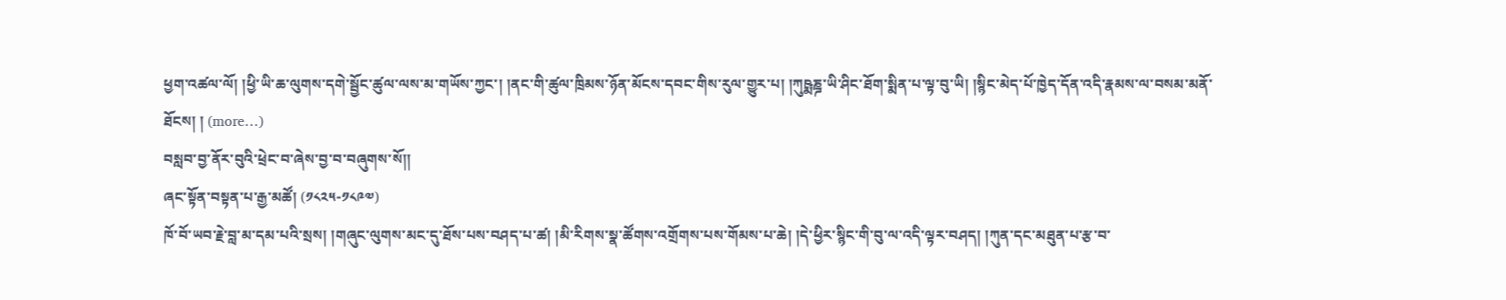ཕྱག་འཚལ་ལོ། །ཕྱི་ཡི་ཆ་ལུགས་དགེ་སྦྱོང་ཚུལ་ལས་མ་གཡོས་ཀྱང་། །ནང་གི་ཚུལ་ཁྲིམས་ཉོན་མོངས་དབང་གིས་རུལ་གྱུར་པ། །ཀུཥྨཎྜ་ཡི་ཤིང་ཐོག་སྨིན་པ་ལྟ་བུ་ཡི། །སྙིང་མེད་པོ་ཁྱེད་དོན་འདི་རྣམས་ལ་བསམ་མནོ་ཐོངས། ། (more…)
བསླབ་བྱ་ནོར་བུའི་ཕྲེང་བ་ཞེས་བྱ་བ་བཞུགས་སོ།།
ཞང་སྟོན་བསྟན་པ་རྒྱ་མཚོ། (༡༨༢༥-༡༨༩༧)
ཁོ་བོ་ཡབ་རྗེ་བླ་མ་དམ་པའི་སྲས། །གཞུང་ལུགས་མང་དུ་ཐོས་པས་བཤད་པ་ཚ། །མི་རིགས་སྣ་ཚོགས་འགྲོགས་པས་གོམས་པ་ཆེ། །དེ་ཕྱིར་སྙིང་གི་བུ་ལ་འདི་ལྟར་བཤད། །ཀུན་དང་མཐུན་པ་རྩ་བ་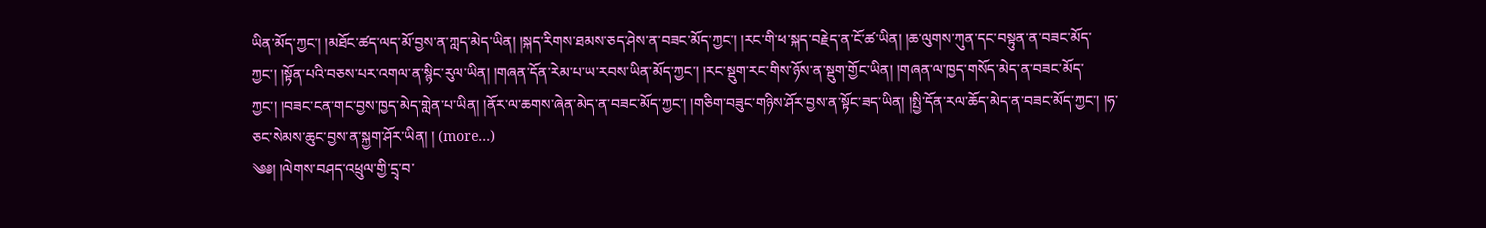ཡིན་མོད་ཀྱང་། །མཐོང་ཚད་ལད་མོ་བྱས་ན་ཀླད་མེད་ཡིན། །སྐད་རིགས་ཐམས་ཅད་ཤེས་ན་བཟང་མོད་ཀྱང་། །རང་གི་ཕ་སྐད་བརྗེད་ན་ངོ་ཚ་ཡིན། །ཆ་ལུགས་ཀུན་དང་བསྟུན་ན་བཟང་མོད་ཀྱང་། །སྟོན་པའི་བཅས་པར་འགལ་ན་སྙིང་རུལ་ཡིན། །གཞན་དོན་རེམ་པ་ཡ་རབས་ཡིན་མོད་ཀྱང་། །རང་སྡུག་རང་གིས་ཉོས་ན་སྡུག་གྱོང་ཡིན། །གཞན་ལ་ཁྱད་གསོད་མེད་ན་བཟང་མོད་ཀྱང་། །བཟང་ངན་གང་བྱས་ཁྱད་མེད་གླེན་པ་ཡིན། །ནོར་ལ་ཆགས་ཞེན་མེད་ན་བཟང་མོད་ཀྱང་། །གཅིག་བཟུང་གཉིས་ཤོར་བྱས་ན་སྟོང་ཟད་ཡིན། །སྤྱི་དོན་རལ་ཆོད་མེད་ན་བཟང་མོད་ཀྱང་། །ཧ་ཅང་སེམས་ཆུང་བྱས་ན་སྐྱག་ཤོར་ཡིན། ། (more…)
༄༅། །ལེགས་བཤད་འཕྲུལ་གྱི་དྲྭ་བ་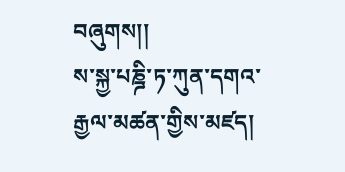བཞུགས།།
ས་སྐྱ་པཎྜི་ཏ་ཀུན་དགའ་རྒྱལ་མཚན་གྱིས་མཛད།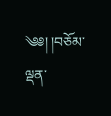༄༅། །བཅོམ་ལྡན་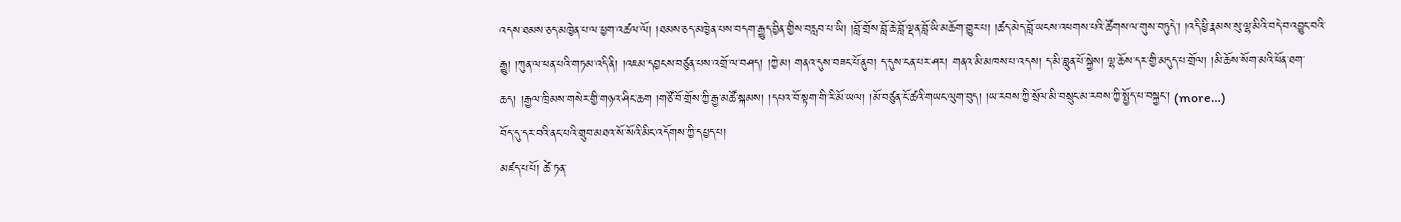འདས་ཐམས་ཅད་མཁྱེན་པ་ལ་ཕྱག་འཚལ་ལོ། །ཐམས་ཅད་མཁྱེན་པས་བདག་རྒྱུད་བྱིན་གྱིས་བརླབ་པ་ཡི། །བློ་གྲོས་བློ་ཆེ་བློ་ལྡན་བློ་ཡི་མཆོག་གྱུར་པ། །ཚད་མེད་བློ་ཡངས་འཕགས་པའི་ཚོགས་ལ་གུས་བཏུདེ་། །འདི་ཕྱི་རྣམས་སུ་ལྷ་མིའི་བདེ་བ་འབྱུང་བའི་རྒྱུ། །ཀུན་ལ་ཕན་པའི་གཏམ་འདི་ནི། །འཇམ་དབྱངས་བཙུན་པས་འགྲོ་ལ་བཤད། །ཀྱེ་མ། གནའ་དུས་བཟང་པོ་ནུབ། ད་དུས་ངན་པར་ཤར། གནའ་མི་མཁས་པ་འདས། ད་མི་བླུན་པོ་སྐྱེས། ལྷ་ཆོས་དར་གྱི་མདུད་པ་གྲོལ། །མི་ཆོས་སོག་མའི་ཕོན་ཐག་ཆད། །རྒྱལ་ཁྲིམས་གསེར་གྱི་གཉའ་ཤིང་ཆག །གཙོ་བོ་གྲོས་ཀྱི་རྒྱ་མཚོ་སྐམས། །དཔའ་བོ་སྟག་གི་རི་མོ་ཡལ། །མོ་བཙུན་ངོ་ཚའི་གཡང་ལུག་བུད། །ཡ་རབས་ཀྱི་སྲོལ་མི་བསྲུང་མ་རབས་ཀྱི་སྤྱོད་པ་བསྐྱང་། (more…)
བོད་དུ་དར་བའི་ནང་པའི་གྲུབ་མཐའ་སོ་སོའི་མིང་འདོགས་ཀྱི་དཔྱད་པ།
མཛད་པ་པོ། ཚེ་ཏན་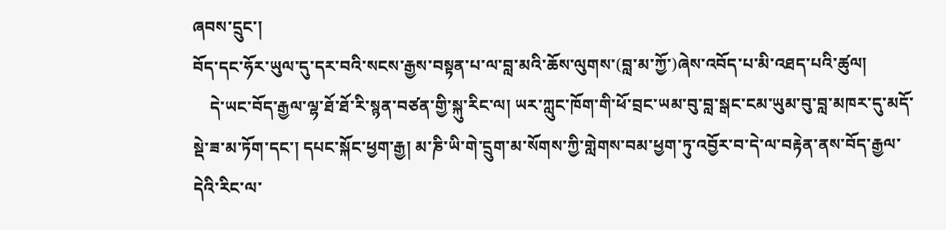ཞབས་དྲུང་།
བོད་དང་ཧོར་ཡུལ་དུ་དར་བའི་སངས་རྒྱས་བསྟན་པ་ལ་བླ་མའི་ཆོས་ལུགས་(བླ་མ་ཀྱོ་)ཞེས་འབོད་པ་མི་འཐད་པའི་ཚུལ།
    དེ་ཡང་བོད་རྒྱལ་ལྷ་ཐོ་ཐོ་རི་སྙན་བཙན་གྱི་སྐུ་རིང་ལ། ཡར་ཀླུང་ཁོག་གི་ཕོ་བྲང་ཡམ་བུ་བླ་སྒང་ངམ་ཡུམ་བུ་བླ་མཁར་དུ་མདོ་སྡེ་ཟ་མ་ཏོག་དང་། དཔང་སྐོང་ཕྱག་རྒྱ། མ་ཎི་ཡི་གེ་དྲུག་མ་སོགས་ཀྱི་གླེགས་བམ་ཕྱག་ཏུ་འབྱོར་བ་དེ་ལ་བརྟེན་ནས་བོད་རྒྱལ་དེའི་རིང་ལ་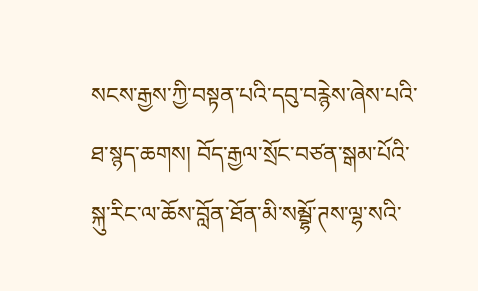སངས་རྒྱས་ཀྱི་བསྟན་པའི་དབུ་བརྙེས་ཞེས་པའི་ཐ་སྙད་ཆགས། བོད་རྒྱལ་སྲོང་བཙན་སྒམ་པོའི་སྐུ་རིང་ལ་ཆོས་བློན་ཐོན་མི་སམྦྷོ་ཊས་ལྷ་སའི་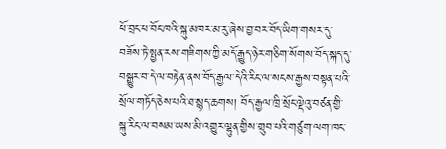ཕོ་བྲང་ཕ་བོང་ཁའི་སྐུ་མཁར་མ་རུ་ཞེས་བྱ་བར་བོད་ཡིག་གསར་དུ་བཟོས་ཏེ་སྤྱན་རས་གཟིགས་ཀྱི་མདོ་རྒྱུད་ཉེར་གཅིག་སོགས་བོད་སྐད་དུ་བསྒྱུར་བ་དེ་ལ་བརྟེན་ནས་བོད་རྒྱལ་དེའི་རིང་ལ་སངས་རྒྱས་བསྟན་པའི་སྲོལ་གཏོད་ཅེས་པའི་ཐ་སྙད་ཆགས། བོད་རྒྱལ་ཁྲི་སྲོང་ལྡེའུ་བཙན་གྱི་སྐུ་རིང་ལ་བསམ་ཡས་མི་འགྱུར་ལྷུན་གྱིས་གྲུབ་པའི་གཙུག་ལག་ཁང་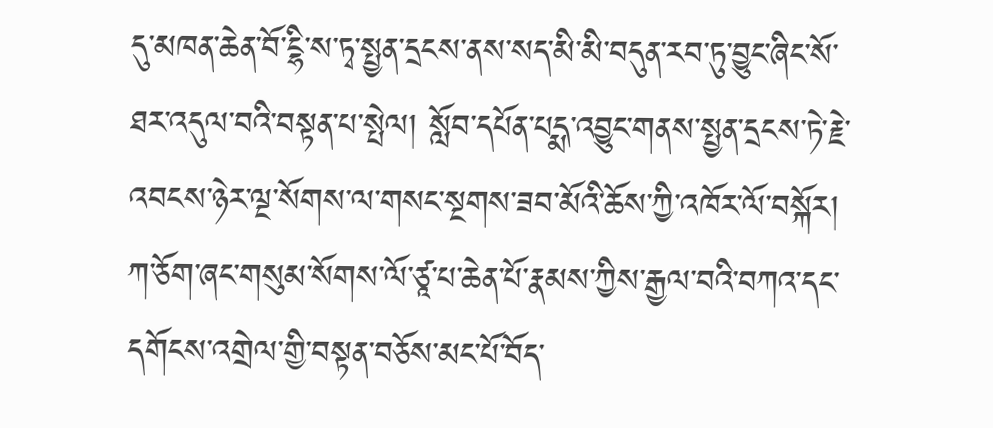དུ་མཁན་ཆེན་བོ་ངྷི་ས་ཏྭ་སྤྱན་དྲངས་ནས་སད་མི་མི་བདུན་རབ་ཏུ་བྱུང་ཞིང་སོ་ཐར་འདུལ་བའི་བསྟན་པ་སྤེལ། སློབ་དཔོན་པདྨ་འབྱུང་གནས་སྤྱན་དྲངས་ཏེ་རྗེ་འབངས་ཉེར་ལྔ་སོགས་ལ་གསང་སྔགས་ཟབ་མོའི་ཆོས་ཀྱི་འཁོར་ལོ་བསྐོར། ཀ་ཅོག་ཞང་གསུམ་སོགས་ལོ་ཙཱ་པ་ཆེན་པོ་རྣམས་ཀྱིས་རྒྱལ་བའི་བཀའ་དང་དགོངས་འགྲེལ་གྱི་བསྟན་བཅོས་མང་པོ་བོད་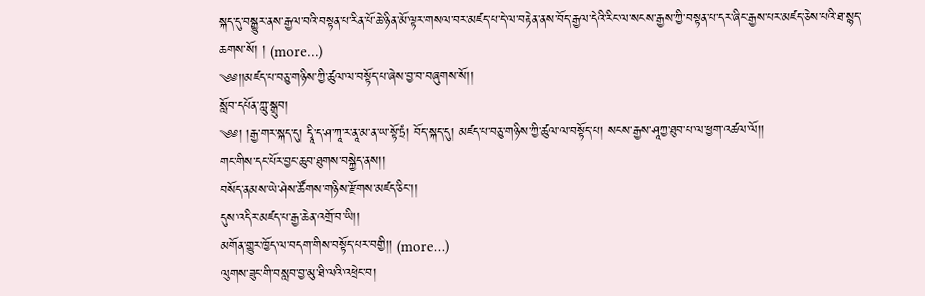སྐད་དུ་བསྒྱུར་ནས་རྒྱལ་བའི་བསྟན་པ་རིན་པོ་ཆེ་ཉིན་མོ་ལྟར་གསལ་བར་མཛད་པ་དེ་ལ་བརྟེན་ནས་བོད་རྒྱལ་དེའི་རིང་ལ་སངས་རྒྱས་ཀྱི་བསྟན་པ་དར་ཞིང་རྒྱས་པར་མཛད་ཅེས་པའི་ཐ་སྙད་ཆགས་སོ། ། (more…)
༄༅།།མཛད་པ་བཅུ་གཉིས་ཀྱི་ཚུལ་ལ་བསྟོད་པ་ཞེས་བྱ་བ་བཞུགས་སོ།།
སློབ་དཔོན་ཀླུ་སྒྲུབ།
༄༅། །རྒྱ་གར་སྐད་དུ། དྭཱི་ད་ཤ་ཀཱ་ར་ནཱ་མ་ན་ཡ་སྟོ་ཏྲཾ། བོད་སྐད་དུ། མཛད་པ་བཅུ་གཉིས་ཀྱི་ཚུལ་ལ་བསྟོད་པ། སངས་རྒྱས་ཤཱཀྱ་ཐུབ་པ་ལ་ཕྱག་འཚལ་ལོ།།
གང་གིས་དང་པོར་བྱང་ཆུབ་ཐུགས་བསྐྱེད་ནས།།
བསོད་ནམས་ཡེ་ཤེས་ཚོགས་གཉིས་རྫོགས་མཛད་ཅིང་།།
དུས་འདིར་མཛད་པ་རྒྱ་ཆེན་འགྲོ་བ་ཡི།།
མགོན་གྱུར་ཁྱོད་ལ་བདག་གིས་བསྟོད་པར་བགྱི།། (more…)
ལུགས་ཟུང་གི་བསླབ་བྱ་མུ་ཐི་ལའི་འཕྲེང་བ།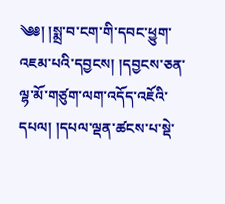༄༅། །སྨྲ་བ་ངག་གི་དབང་ཕྱུག་འཇམ་པའི་དབྱངས། །དབྱངས་ཅན་ལྷ་མོ་གཙུག་ལག་འདོད་འཇོའི་དཔལ། །དཔལ་ལྡན་ཚངས་པ་སྡེ་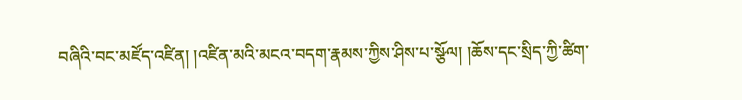བཞིའི་བང་མཛོད་འཛིན། །འཛིན་མའི་མངའ་བདག་རྣམས་ཀྱིས་ཤིས་པ་སྩོལ། །ཆོས་དང་སྲིད་ཀྱི་ཚིག་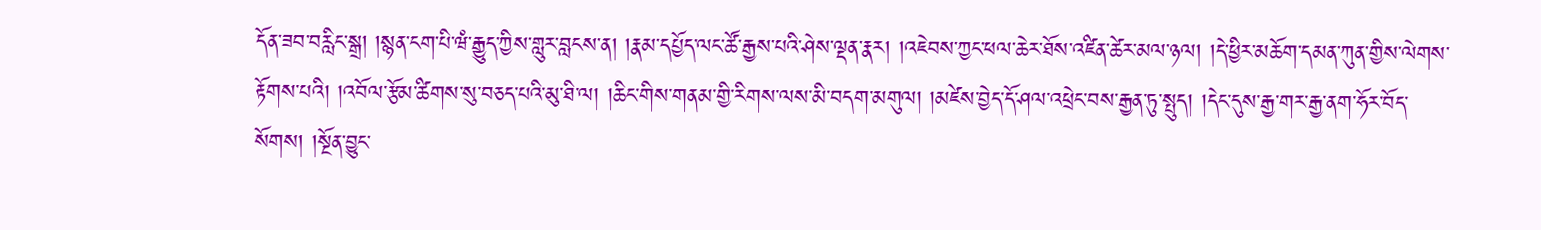དོན་ཟབ་བརླིང་སྒྲ། །སྙན་ངག་པི་ཝཾ་རྒྱུད་ཀྱིས་གླུར་བླངས་ན། །རྣམ་དཔྱོད་ལང་ཚོ་རྒྱས་པའི་ཤེས་ལྡན་རྣར། །འཇེབས་ཀྱང་ཕལ་ཆེར་ཐོས་འཛིན་ཚེར་མལ་ཉལ། །དེ་ཕྱིར་མཆོག་དམན་ཀུན་གྱིས་ལེགས་རྟོགས་པའི། །འབོལ་རྩོམ་ཚིགས་སུ་བཅད་པའི་མུ་ཐི་ལ། །ཆིང་གིས་གནམ་གྱི་རིགས་ལས་མི་བདག་མགུལ། །མཛེས་བྱེད་དོ་ཤལ་འཕྲེང་བས་རྒྱན་ཏུ་སྤུད། །དེང་དུས་རྒྱ་གར་རྒྱ་ནག་ཧོར་བོད་སོགས། །སྔོན་བྱུང་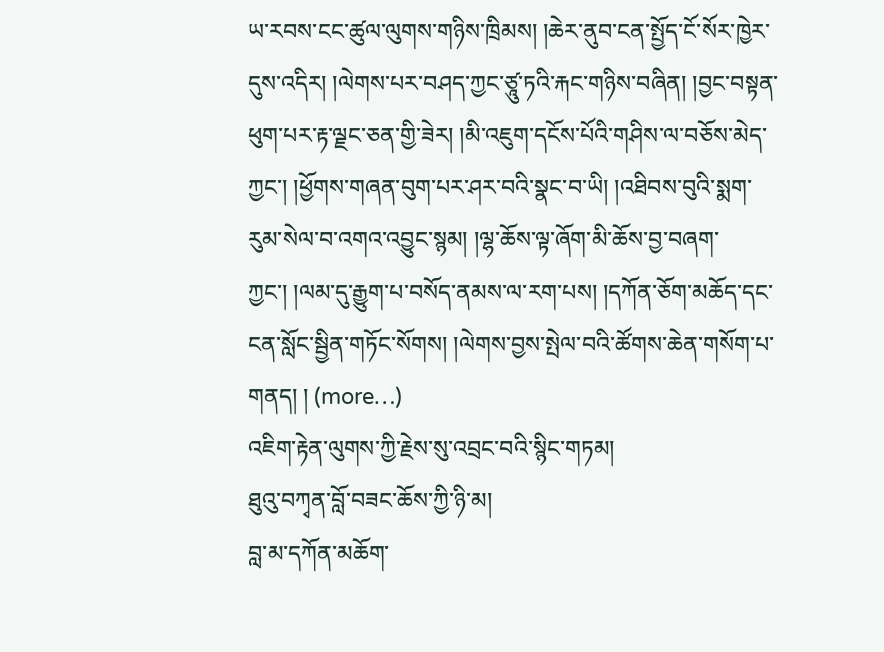ཡ་རབས་ངང་ཚུལ་ལུགས་གཉིས་ཁྲིམས། །ཆེར་ནུབ་ངན་སྤྱོད་ངོ་སོར་ཁྱེར་དུས་འདིར། །ལེགས་པར་བཤད་ཀྱང་ཙཱུ་ཏའི་རྐང་གཉིས་བཞིན། །བྱང་བསྟན་ཕུག་པར་རྟ་ལྗང་ཅན་གྱི་ཟེར། །མི་འཇུག་དངོས་པོའི་གཤིས་ལ་བཅོས་མེད་ཀྱང་། །ཕྱོགས་གཞན་བུག་པར་ཤར་བའི་སྣང་བ་ཡི། །འཐིབས་བུའི་སྨག་རུམ་སེལ་བ་འགའ་འབྱུང་སྙམ། །ལྷ་ཆོས་ལྟ་ཞོག་མི་ཆོས་བྱ་བཞག་ཀྱང་། །ལམ་དུ་རྒྱུག་པ་བསོད་ནམས་ལ་རག་པས། །དཀོན་ཅོག་མཆོད་དང་ངན་སློང་སྦྱིན་གཏོང་སོགས། །ལེགས་བྱས་སྤེལ་བའི་ཚོགས་ཆེན་གསོག་པ་གནད། ། (more…)
འཇིག་རྟེན་ལུགས་ཀྱི་རྗེས་སུ་འབྲང་བའི་སྙིང་གཏམ།
ཐུའུ་བཀྭན་བློ་བཟང་ཆོས་ཀྱི་ཉི་མ།
བླ་མ་དཀོན་མཆོག་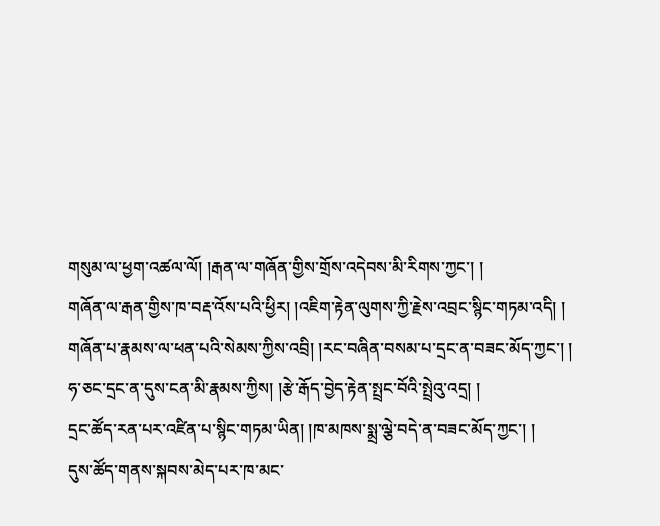གསུམ་ལ་ཕྱག་འཚལ་ལོ། །རྒན་ལ་གཞོན་གྱིས་གྲོས་འདེབས་མི་རིགས་ཀྱང་། །
གཞོན་ལ་རྒན་གྱིས་ཁ་བརྡ་འོས་པའི་ཕྱིར། །འཇིག་རྟེན་ལུགས་ཀྱི་རྗེས་འབྲང་སྙིང་གཏམ་འདི། །
གཞོན་པ་རྣམས་ལ་ཕན་པའི་སེམས་ཀྱིས་འབྲི། །རང་བཞིན་བསམ་པ་དྲང་ན་བཟང་མོད་ཀྱང་། །
ཧ་ཅང་དྲང་ན་དུས་ངན་མི་རྣམས་ཀྱིས། །རྩེ་རྒོད་བྱེད་རྟེན་སྤྲང་བོའི་སྤྲེའུ་འདྲ། །
དྲང་ཚོད་རན་པར་འཛིན་པ་སྙིང་གཏམ་ཡིན། །ཁ་མཁས་སྨྲ་ལྕེ་བདེ་ན་བཟང་མོད་ཀྱང་། །
དུས་ཚོད་གནས་སྐབས་མེད་པར་ཁ་མང་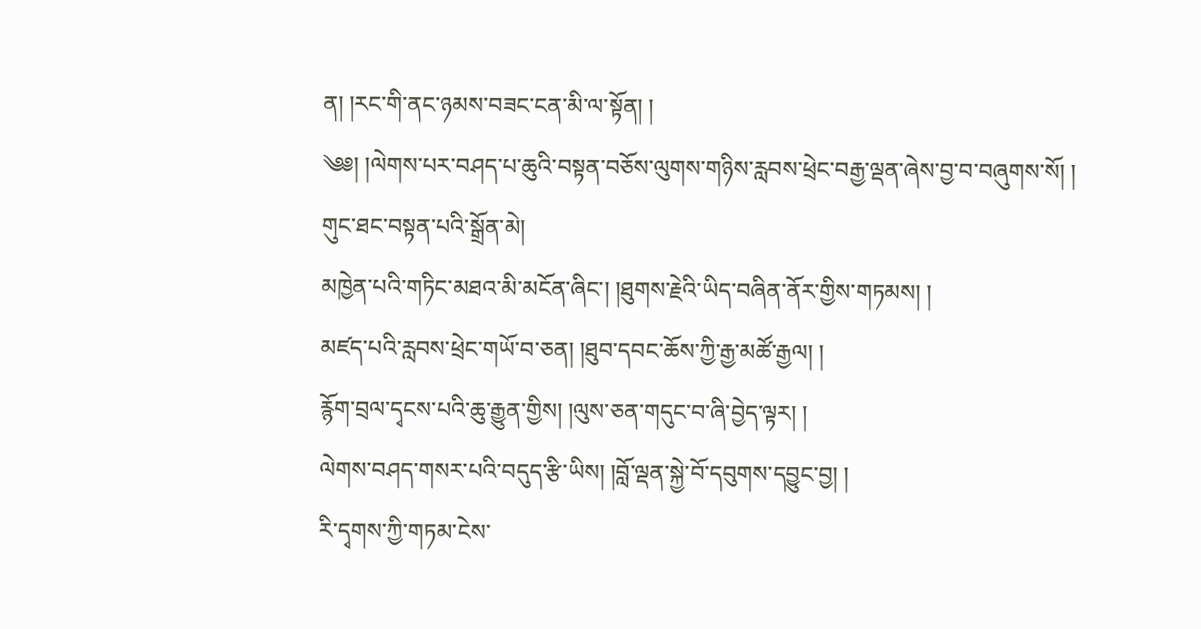ན། །རང་གི་ནང་ཉམས་བཟང་ངན་མི་ལ་སྟོན། །
༄༅། །ལེགས་པར་བཤད་པ་ཆུའི་བསྟན་བཅོས་ལུགས་གཉིས་རླབས་ཕྲེང་བརྒྱ་ལྡན་ཞེས་བྱ་བ་བཞུགས་སོ། །
གུང་ཐང་བསྟན་པའི་སྒྲོན་མེ།
མཁྱེན་པའི་གཏིང་མཐའ་མི་མངོན་ཞིང་། །ཐུགས་རྗེའི་ཡིད་བཞིན་ནོར་གྱིས་གཏམས། །
མཛད་པའི་རླབས་ཕྲེང་གཡོ་བ་ཅན། །ཐུབ་དབང་ཆོས་ཀྱི་རྒྱ་མཚོ་རྒྱལ། །
རྙོག་བྲལ་དྭངས་པའི་ཆུ་རྒྱུན་གྱིས། །ལུས་ཅན་གདུང་བ་ཞི་བྱེད་ལྟར། །
ལེགས་བཤད་གསར་པའི་བདུད་རྩི་ཡིས། །བློ་ལྡན་སྐྱེ་བོ་དབུགས་དབྱུང་བྱ། །
རི་དྭགས་ཀྱི་གཏམ་ངེས་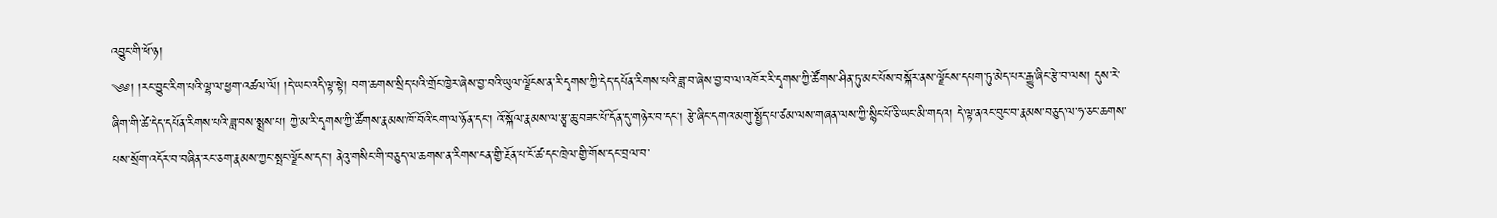འབྱུང་གི་ཕོ་ཉ།
༄༅། །རང་བྱུང་རིག་པའི་ལྷ་ལ་ཕྱག་འཚལ་ལོ། །དེ་ཡང་འདི་ལྟ་སྟེ། བག་ཆགས་སྲིད་པའི་གྲོང་ཁྱེར་ཞེས་བྱ་བའི་ཡུལ་ལྗོངས་ན་རི་དྭགས་ཀྱི་དེད་དཔོན་རིགས་པའི་ཟླ་བ་ཞེས་བྱ་བ་ལ་འཁོར་རི་དྭགས་ཀྱི་ཚོགས་ཤིན་ཏུ་མང་པོས་བསྐོར་ནས་ལྗོངས་དཔག་ཏུ་མེད་པར་རྒྱུ་ཞིང་རྩེ་བ་ལས། དུས་རེ་ཞིག་གི་ཚེ་དེད་དཔོན་རིགས་པའི་ཟླ་བས་སྨྲས་པ། ཀྱེ་མ་རི་དྭགས་ཀྱི་ཚོགས་རྣམས་ཁོ་བོའི་ངག་ལ་ཉོན་དང་། འོ་སྐོལ་རྣམས་ལ་རྩྭ་ཆུ་བཟང་པོ་དོན་དུ་གཉེར་བ་དང། རྩེ་ཞིང་དགའ་མགུ་སྤྱོད་པ་ཙམ་ལས་གཞན་ལས་ཀྱི་སྙིང་པོ་ཅི་ཡང་མི་གདའ། དེ་ལྟ་ནའང་བུང་བ་རྣམས་བཅུད་ལ་ཧ་ཅང་ཆགས་པས་སྲོག་འདོར་བ་བཞིན་རང་ཅག་རྣམས་ཀྱང་སྤང་ལྗོངས་དང་། ནེའུ་གསིང་གི་བཅུད་ལ་ཆགས་ན་རིགས་ངན་གྱི་རྔོན་པ་ངོ་ཚ་དང་ཁྲེལ་གྱི་གོས་དང་བྲལ་བ་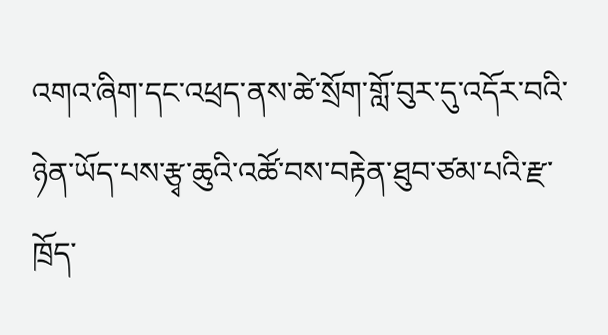འགའ་ཞིག་དང་འཕྲད་ནས་ཚེ་སྲོག་གློ་བུར་དུ་འདོར་བའི་ཉེན་ཡོད་པས་རྩྭ་ཆུའི་འཚོ་བས་བརྟེན་ཐུབ་ཙམ་པའི་རྫ་ཁྲོད་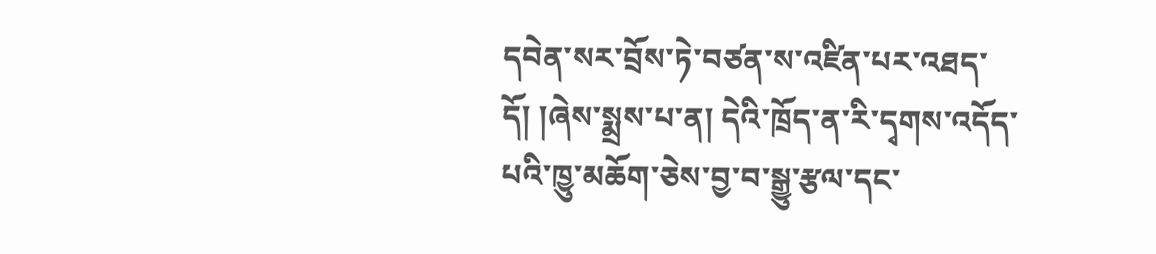དབེན་སར་བྲོས་ཏེ་བཙན་ས་འཛིན་པར་འཐད་དོ། །ཞེས་སྨྲས་པ་ན། དེའི་ཁྲོད་ན་རི་དྭགས་འདོད་པའི་ཁྱུ་མཆོག་ཅེས་བྱ་བ་སྒྱུ་རྩལ་དང་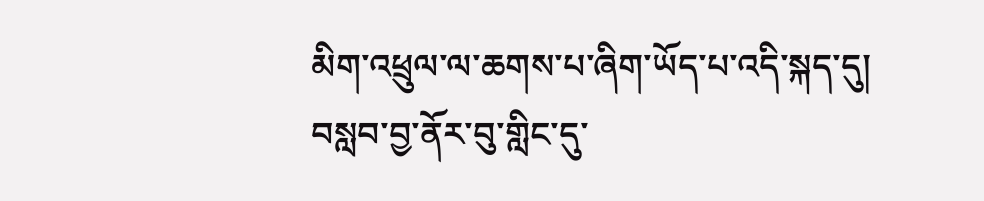མིག་འཕྲུལ་ལ་ཆགས་པ་ཞིག་ཡོད་པ་འདི་སྐད་དུ།
བསླབ་བྱ་ནོར་བུ་གླིང་དུ་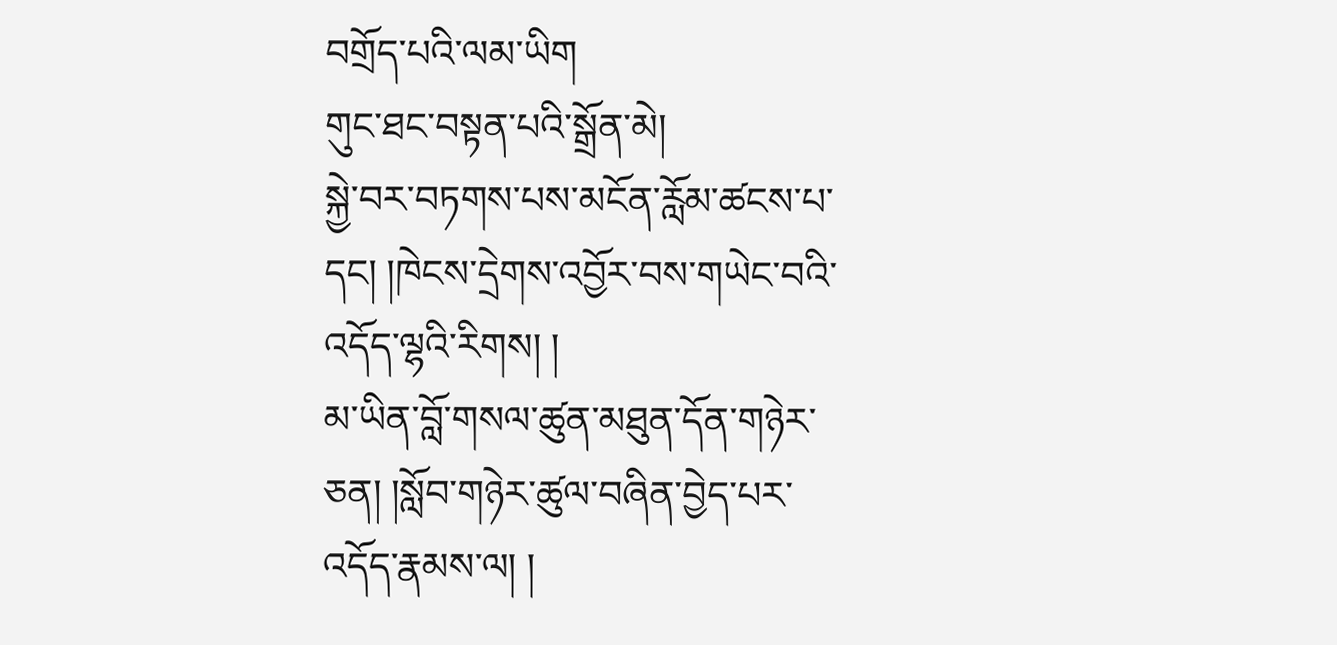བགྲོད་པའི་ལམ་ཡིག
གུང་ཐང་བསྟན་པའི་སྒྲོན་མེ།
སྐྱེ་བར་བཏགས་པས་མངོན་རློམ་ཚངས་པ་དང། །ཁེངས་དྲེགས་འབྱོར་བས་གཡེང་བའི་འདོད་ལྷའི་རིགས། །
མ་ཡིན་བློ་གསལ་ཚུན་མཐུན་དོན་གཉེར་ཅན། །སློབ་གཉེར་ཚུལ་བཞིན་བྱེད་པར་འདོད་རྣམས་ལ། །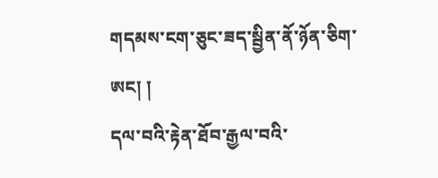གདམས་ངག་ཅུང་ཟད་སྦྱིན་ནོ་ཉོན་ཅིག་ཨང། །
དལ་བའི་རྟེན་ཐོབ་རྒྱལ་བའི་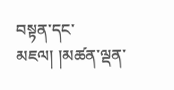བསྟན་དང་མཇལ། །མཚན་ལྡན་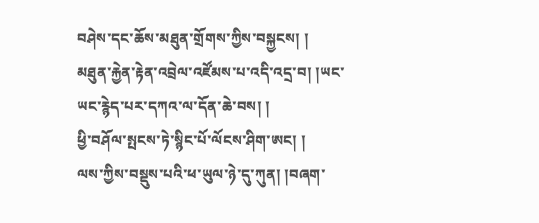བཤེས་དང་ཆོས་མཐུན་གྲོགས་ཀྱིས་བསྐྱངས། །
མཐུན་རྐྱེན་རྟེན་འབྲེལ་འཛོམས་པ་འདི་འདྲ་བ། །ཡང་ཡང་རྙེད་པར་དཀའ་ལ་དོན་ཆེ་བས། །
ཕྱི་བཤོལ་སྤངས་ཏེ་སྙིང་པོ་ལོངས་ཤིག་ཨང། །
ལས་ཀྱིས་བསྡུས་པའི་ཕ་ཡུལ་ཉེ་དུ་ཀུན། །བཞག་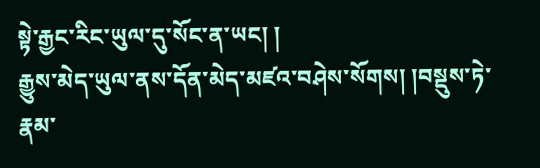སྟེ་རྒྱང་རིང་ཡུལ་དུ་སོང་ན་ཡང། །
རྒྱུས་མེད་ཡུལ་ནས་དོན་མེད་མཛའ་བཤེས་སོགས། །བསྡུས་ཏེ་རྣམ་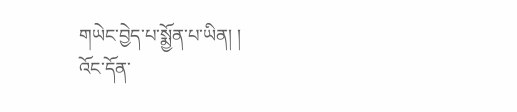གཡེང་བྱེད་པ་སྨྱོན་པ་ཡིན། །
འོང་དོན་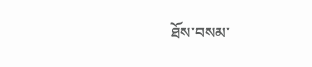ཐོས་བསམ་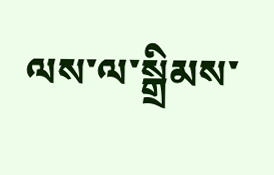ལས་ལ་སྒྲིམས་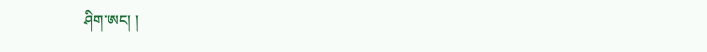ཤིག་ཨང། །